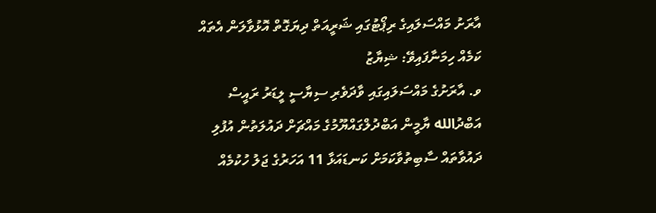އާރަށު މައްސަލައިގެ ރިޕޯޓުގައި ޝަރީއަތް ދިޔަގޮތް އޮޅުވާލަން އެތައް ކަމެއް ހިމަނާފައިވޭ: ޝިޔާޒު
ވ. އާރަށުގެ މައްސަލައިގައި ވާދަވެރި ސިޔާސީ ލީޑަރު ރައީސް އަބްދުالله ޔާމީން އަބްދުލްގައްޔޫމުގެ މައްޗަށް ދައުލަތުން އުފުލި ދައުވާތައް ސާބިތުވާކަމަށް ކަނޑައަޅާ 11 އަހަރުގެ ޖަލު ހުކުމެއް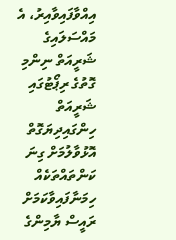އިއްވާފައިވާއިރު، އެ މައްސަލައިގެ ޝަރީއަތް ނިންމި ގޮތުގެ ރިޕޯޓުގައި ޝަރީއަތް ހިންގައިދިޔަގޮތް އޮޅުވާލުމަށް ގިނަ ކަންތައްތަކެއް ހިމަނާފައިވާކަމަށް ރައީސް ޔާމިންގެ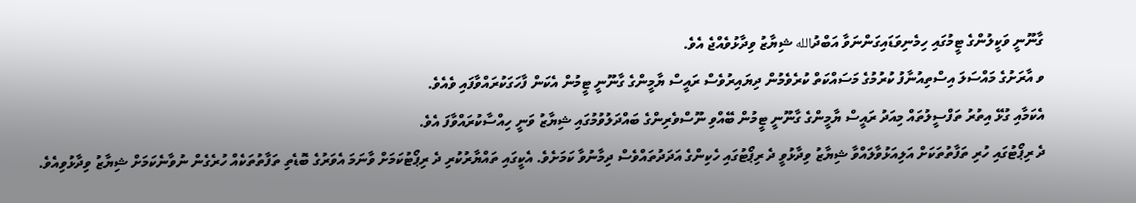ގާނޫނީ ވަކީލުންގެ ޓީމުގައި ހިމެނިވަޑައިގަންނަވާ އަބްދުالله ޝިޔާޒު ވިދާޅުވެއްޖެ އެވެ.
ވ އާރަށުގެ މައްސަލަ އިސްތިއުނާފު ކުރުމުގެ މަސައްކަތް ކުރެވެމުން ދިޔައިރުވެސް ރައީސް ޔާމީންގެ ގާނޫނީ ޓީމުން އެކަން ފާހަގަކުރައްވާފައި ވެއެވެ.
އެކަމާއި ގުޅޭ އިތުރު ތަފްސީލުތައް މިއަދު ރައީސް ޔާމީންގެ ގާނޫނީ ޓީމުން ބޭއްވި ނޫސްވެރިންގެ ބައްދަލުވުމުގައި ޝިޔާޒު ވަނީ ހިއްސާކުރައްވާފަ އެވެ.
ދެ ރިޕޯޓުގައި ހުރި ތަފާތުތަކަށް އަލިއަޅުވާލައްވާ ޝިޔާޒު ވިދާޅުވީ ދެ ރިޕޯޓުގައި ހެކިންގެ އަދަދުތައްވެސް ދިމާނުވާ ކަމަށެވެ. އެކީގައި ތައްޔާރުކުރި ދެ ރިޕޯޓުކަމަށް ވާނަމަ އެވަރުގެ ބޮޑެތި ތަފާތުތަކެއް ހުރެގެން ނުވާނެކަމަށް ޝިޔާޒު ވިދާޅުވިއެވެ.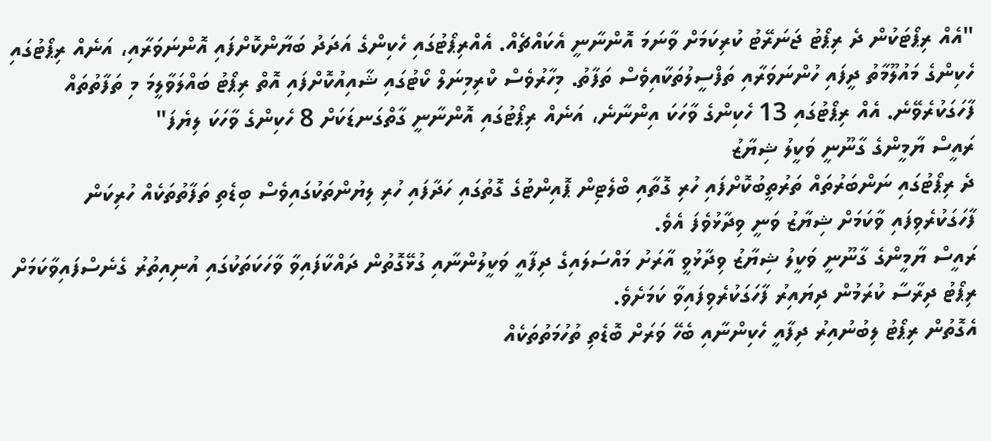"އެއް ރިޕޯޓަކުން ދެ ރިޕޯޓު ޖަނަރޭޓު ކުރިކަމަށް ވާނަމަ އޮންނާނީ އެކައްޗެއް. އެއްރިޕޯޓުގައި ހެކިންގެ އަދަދު ބަޔާންކޮށްފައި އޮންނަވަރާއި، އަނެއް ރިޕޯޓުގައި ހެކިންގެ މައުލޫމާތު ދީފައި ހުންނަވަރާއި ތަފްސީލުތަކާއިވެސް ތަފާތު. މިހާރުވެސް ކްރިމިނަލް ކޯޓުގައި ޝާއިއުކޮށްފައި އޮތް ރިޕޯޓު ބައްލަވާލީމަ މި ތަފާތުތައް ފާހަގަކުރެވޭނެ. އެއް ރިޕޯޓުގައި 13 ހެކިންގެ ވާހަކަ އިންނާނެ، އަނެއް ރިޕޯޓުގައި އޮންނާނީ ގާތްގަނޑަކަށް 8 ހެކިންގެ ވާހަކަ ލިޔެފަ"
ރައީސް ޔާމީންގެ ގާނޫނީ ވަކީލު ޝިޔާޒު
ދެ ރިޕޯޓުގައި ނަންބަރުތައް ތަރުތީބުކޮށްފައި ހުރި ގޮތާއި ބްލެޓިން ޕޮއިންޓުގެ ގޮތުގައި ހަދާފައި ހުރި ލިޔުންތަކުގައިވެސް ބިޑެތި ތަފާތުތަކެއް ހުރިކަން ފާހަގަކުރެވިފައި ވާކަމަށް ޝިޔާޒު ވަނީ ވިދާޅުވެފަ އެވެ.
ރައީސް ޔާމީންގެ ގާނޫނީ ވަކީލު ޝިޔާޒު ވިދާޅުވީ އާރަށު މައްސަލައިގެ ދިފާއީ ވަކީލުންނާއި ގުޅޭގޮތުން ދައްކާފައިވާ ވާހަކަތަކުގައި އުނިއިތުރު ގެނެސްފައިވާކަމަށް ރިޕޯޓު ދިރާސާ ކުރަމުން ދިޔައިރު ފާހަގަކުރެވިފައިވާ ކަމަށެވެ.
އެގޮތުން ރިޕޯޓު ލިބުނުއިރު ދިފާއީ ހެކިންނާއި ބެހޭ ވަރަށް ބޮޑެތި ތުހުމަތުތަކެއް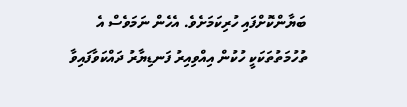ބަޔާންކޮށްފައި ހުރިކަމަށެވެ. އެހެން ނަމަވެސް އެ ތުހުމަތުތަކަކީ ހުކުން އިއްވިއިރު ފަނޑިޔާރު ދައްކަވާފައިވާ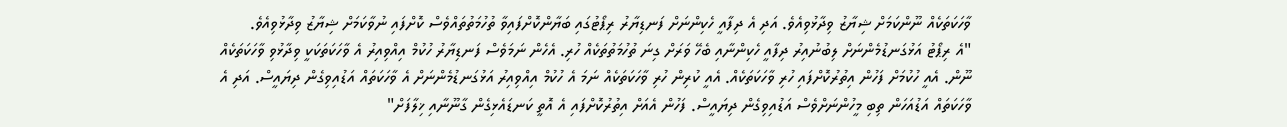ވާހަކަތަކެއް ނޫންކަމަށް ޝިޔާޒު ވިދާޅުވިއެވެ. އަދި އެ ދިފާއީ ހެކިންނަށް ފަނޑިޔާރު ރިޕޯޓުގައި ބަޔާންކޮށްފައިވާ ތުހުމަތުތައްވެސް ކޮށްފައި ނުވާކަމަށް ޝިޔާޒު ވިދާޅުވިއެވެ.
"އެ ރިޕޯޓު އަޅުގަނޑުމެންނަށް ލިބުނުއިރު ދިފާއީ ހެކިންނާއި ބެހޭ ވަރަށް ގިނަ ތުހުމަތުތަކެއް ހުރި. އެހެން ނަމަވެސް ފަނޑިޔާރު ހުކުމް އިއްވިއިރު އެ ވާހަކަތަކަކީ ވިދާޅުވި ވާހަކަތަކެއް ނޫން. އެއީ ހުކުމަށް ފަހުން އިތުރުކޮށްފައި ހުރި ވާހަކަތަކެއް. އެއީ ކުރިން ހުރި ވާހަކަތަކެއް ނަމަ އެ ހުކުމް އިއްވިއިރު އަޅުގަނޑުމެންނަށް އެ ވާހަކަތައް އަޑުއިވިގެން ދިޔައީސް. އަދި އެ ވާހަކަތައް އަޑުއަހަން ތިބި މީހުންނަށްވެސް އަޑުއިވިގެން ދިޔައީސް. ފަހުން އެއަށް އިތުރުކޮށްފައި އެ އޮތީ ކަނޑައެޅިގެން ގާނޫނާއި ޚިލާފަށް"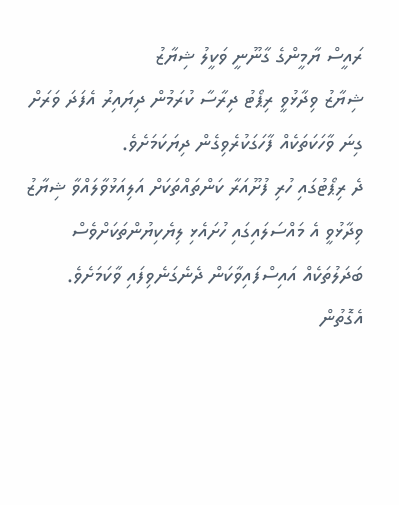ރައީސް ޔާމީންގެ ގާނޫނީ ވަކީލު ޝިޔާޒު
ޝިޔާޒު ވިދާޅުވީ ރިޕޯޓު ދިރާސާ ކުރަމުން ދިޔައިރު އެފަދަ ވަރަށް ގިނަ ވާހަކަތަކެއް ފާހަގަކުރެވިގެން ދިޔަކަމަށެވެ.
ދެ ރިޕޯޓުގައި ހުރި ފުށޫއަރާ ކަންތައްތަކަށް އަލިއަޅުވާލައްވާ ޝިޔާޒު ވިދާޅުވީ އެ މައްސަލައިގައި ހުށައެޅި ލިޔެކިޔުންތަކަށްވެސް ބަދަލުތަކެއް އައިސްފައިވާކަން ދެނެގަނެވިފައި ވާކަމަށެވެ. އެގޮތުން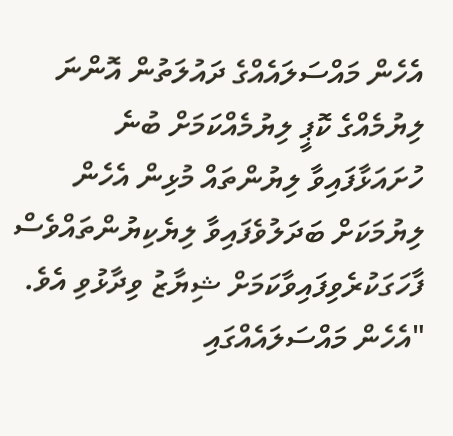އެހެން މައްސަލައެއްގެ ދައުލަތުން އޮންނަ ލިޔުމެއްގެ ކޮޕީ ލިޔުމެއްކަމަށް ބުނެ ހުށައަޅާފައިވާ ލިޔުންތައް މުޅިން އެހެން ލިޔުމަކަށް ބަދަލުވެފައިވާ ލިޔެކިޔުންތައްވެސް ފާހަގަކުރެވިފައިވާކަމަށް ޝިޔާޒު ވިދާޅުވި އެވެ.
"އެހެން މައްސަލައެއްގައި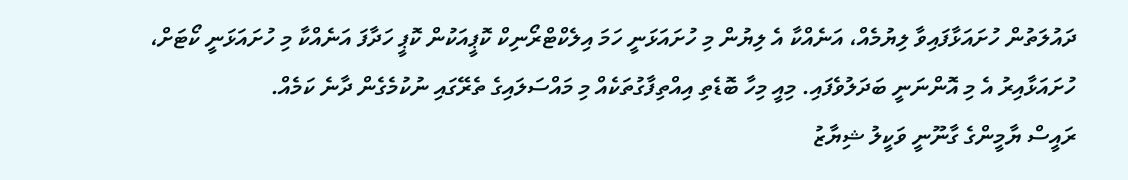ދައުލަތުން ހުށައަޅާފައިވާ ލިޔުމެއް، އަނެއްކާ އެ ލިޔުން މި ހުށައަޅަނީ ހަމަ އިލެކްޓްރޯނިކް ކޮޕީއަކުން ކޮޕީ ހަދާފަ އަނެއްކާ މި ހުށައަޅަނީ ކޯޓަށް، ހުށައަޅާއިރު އެ މި އޮންނަނީ ބަދަލުވެފައި. މިއީ މިހާ ބޮޑެތި އިއްތިފާގުތަކެއް މި މައްސަލައިގެ ތެރޭގައި ނުކުމެގެން ދާނެ ކަމެއް.
ރައީސް ޔާމީންގެ ގާނޫނީ ވަކީލު ޝިޔާޒު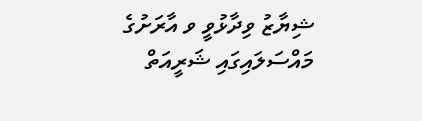ޝިޔާޒު ވިދާޅުވީ ވ އާރަށުގެ މައްސަލައިގައި ޝަރީއަތް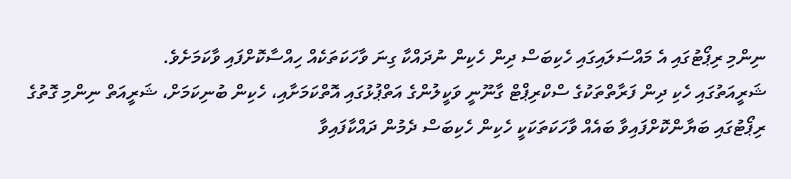ނިންމި ރިޕޯޓުގައި އެ މައްސަލައިގައި ހެކިބަސް ދިން ހެކިން ނުދައްކާ ގިނަ ވާހަކަތަކެއް ހިއްސާކޮށްފައި ވާކަމަށެވެ.
ޝަރީއަތުގައި ހެކި ދިން ފަރާތްތަކުގެ ސްކްރިޕްޓް ގާނޫނީ ވަކީލުންގެ އަތްޕުޅުގައި އޮތްކަމަށާއި، ހެކިން ބުނިކަމަށް، ޝަރީއަތް ނިންމި ގޮތުގެ ރިޕޯޓުގައި ބަޔާންކޮށްފައިވާ ބައެއް ވާހަކަތަކަކީ ހެކިން ހެކިބަސް ދެމުން ދައްކާފައިވާ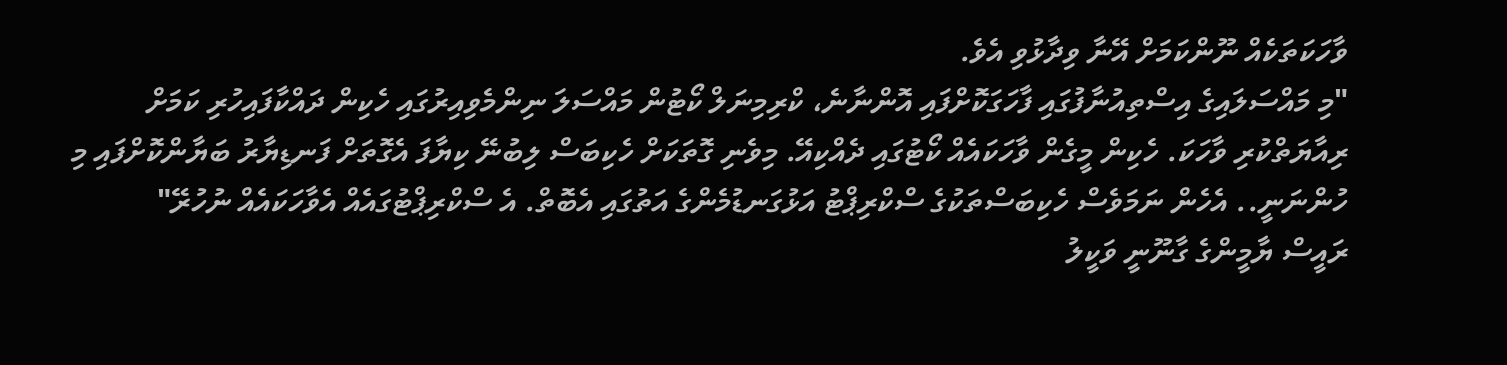ވާހަކަތަކެއް ނޫންކަމަށް އޭނާ ވިދާޅުވި އެވެ.
"މި މައްސަލައިގެ އިސްތިއުނާފުގައި ފާހަގަކޮށްފައި އޮންނާނެ، ކްރިމިނަލް ކޯޓުން މައްސަލަ ނިންމެވިއިރުގައި ހެކިން ދައްކާފައިހުރި ކަމަށް ރިއާޔަތްކުރި ވާހަކަ. ހެކިން މީގެން ވާހަކައެއް ކޯޓުގައި ދެއްކިއޭ. މިވެނި ގޮތަކަށް ހެކިބަސް ލިބުނޭ ކިޔާފަ އެގޮތަށް ފަނޑިޔާރު ބަޔާންކޮށްފައި މި ހުންނަނީ.. އެހެން ނަމަވެސް ހެކިބަސްތަކުގެ ސްކްރިޕްޓު އަޅުގަނޑުމެންގެ އަތުގައި އެބޮތް. އެ ސްކްރިޕްޓުގައެއް އެވާހަކައެއް ނުހުރޭ"
ރައީސް ޔާމީންގެ ގާނޫނީ ވަކީލު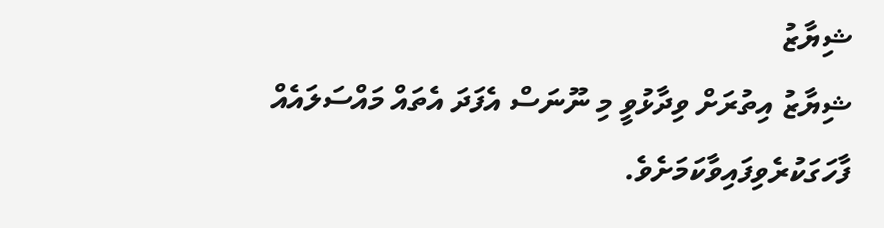ޝިޔާޒު
ޝިޔާޒު އިތުރަށް ވިދާޅުވީ މި ނޫނަސް އެފަދަ އެތައް މައްސަލައެއް ފާހަގަކުރެވިފައިވާކަމަށެވެ.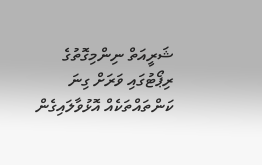ޝަރީއަތް ނިންމިގޮތުގެ ރިޕޯޓުގައި ވަރަށް ގިނަ ކަންތައްތަކެއް އޮޅުވާލައިގެން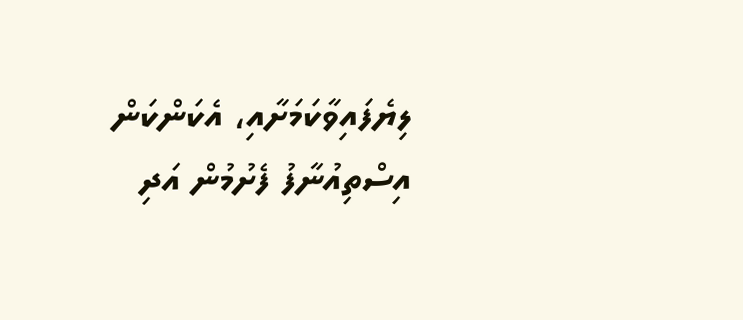ލިޔެފައިވާކަމަށާއި، އެކަންކަން އިސްތިއުނާފު ފެށުމުން އަދި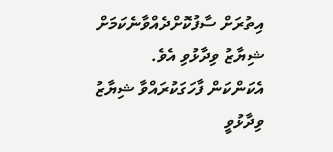އިތުރަށް ސާފުކޮށްދެއްވާނެކަމަށް ޝިޔާޒު ވިދާޅުވި އެވެ.
އެކަންކަން ފާހަގަކުރައްވާ ޝިޔާޒު ވިދާޅުވީ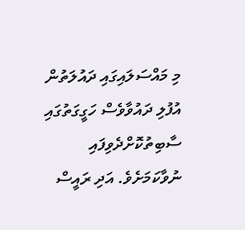މި މައްސަލައިގައި ދައުލަތުން އުފުލި ދައުވާވެސް ހަގީގަތުގައި ސާބިތުކޮށްދެވިފައި ނުވާކަމަށެވެ. އަދި ރައީސް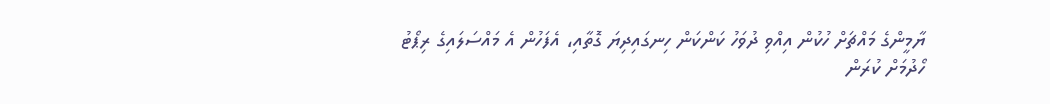ޔާމީންގެ މައްޗަށް ހުކުން އިއްވި ދުވަހު ކަންކަން ހިނގައިދިޔަ ގޮތާއި، އެފަހުން އެ މައްސަލައިގެ ރިޕޯޓު ހޯދުމަށް ކުރަން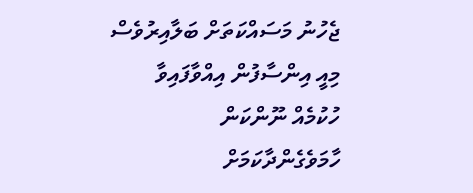ޖެހުނު މަސައްކަތަށް ބަލާއިރުވެސް މިއީ އިންސާފުން އިއްވާފައިވާ ހުކުމެއް ނޫންކަން ހާމަވެގެންދާކަމަށް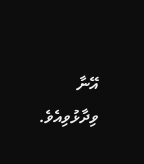އޭނާ ވިދާޅުވިއެވެ.